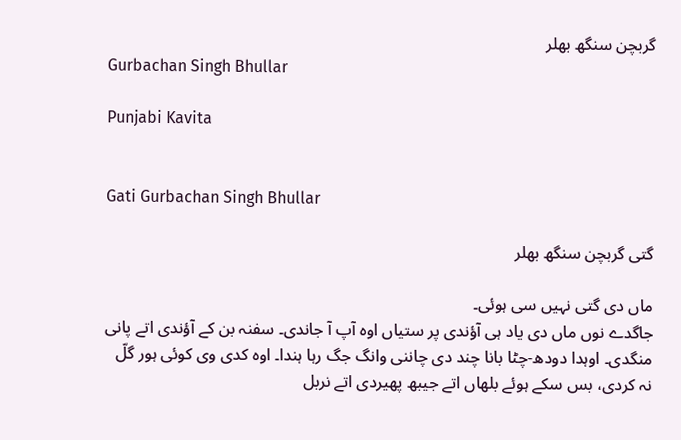گربچن سنگھ بھلر
Gurbachan Singh Bhullar

Punjabi Kavita


Gati Gurbachan Singh Bhullar

گتی گربچن سنگھ بھلر

ماں دی گتی نہیں سی ہوئی۔
جاگدے نوں ماں دی یاد ہی آؤندی پر ستیاں اوہ آپ آ جاندی۔ سفنہ بن کے آؤندی اتے پانی منگدی۔ اوہدا دودھ-چٹا بانا چند دی چاننی وانگ جگ رہا ہندا۔ اوہ کدی وی کوئی ہور گلّ نہ کردی، بس سکے ہوئے بلھاں اتے جیبھ پھیردی اتے نربل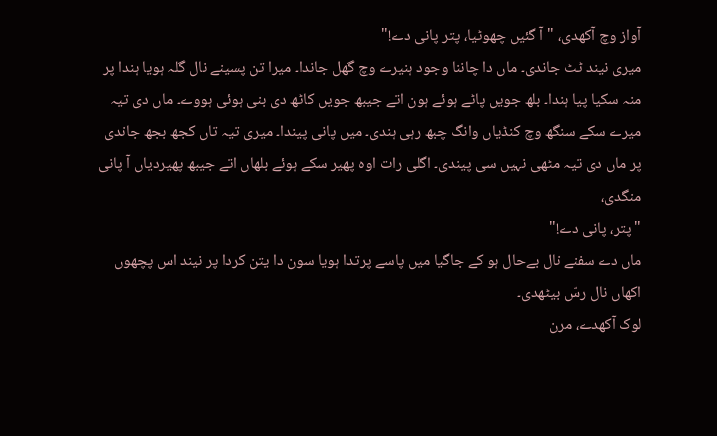آواز وچ آکھدی، "آ گئیں چھوٹیا، پتر پانی دے!"
میری نیند ٹٹ جاندی۔ ماں دا چاننا وجود ہنیرے وچ گھل جاندا۔ میرا تن پسینے نال گلہ ہویا ہندا پر منہ سکیا پیا ہندا۔ بلھ جویں پاٹے ہوئے ہون اتے جیبھ جویں کاٹھ دی بنی ہوئی ہووے۔ ماں دی تیہ میرے سکے سنگھ وچ کنڈیاں وانگ چبھ رہی ہندی۔ میں پانی پیندا۔ میری تیہ تاں کجھ بجھ جاندی پر ماں دی تیہ مٹھی نہیں سی پیندی۔ اگلی رات اوہ پھیر سکے ہوئے بلھاں اتے جیبھ پھیردیاں آ پانی منگدی،
"پتر، پانی دے!"
ماں دے سفنے نال بےحال ہو کے جاگیا میں پاسے پرتدا ہویا سون دا یتن کردا پر نیند اس پچھوں اکھاں نال رسّ بیٹھدی۔
لوک آکھدے، مرن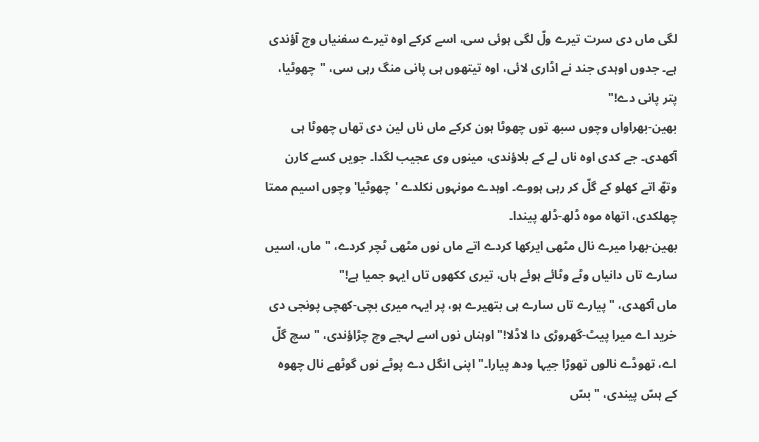لگی ماں دی سرت تیرے ولّ لگی ہوئی سی، اسے کرکے اوہ تیرے سفنیاں وچ آؤندی ہے۔ جدوں اوہدی جند نے اڈاری لائی، اوہ تیتھوں ہی پانی منگ رہی سی، "چھوٹیا، پتر پانی دے!"
بھین-بھراواں وچوں سبھ توں چھوٹا ہون کرکے ماں ناں لین دی تھاں چھوٹا ہی آکھدی۔ جے کدی اوہ ناں لے کے بلاؤندی، مینوں وی عجیب لگدا۔ جویں کسے کارن وتھّ اتے کھلو کے گلّ کر رہی ہووے۔ اوہدے مونہوں نکلدے 'چھوٹیا' وچوں اسیم ممتا چھلکدی، اتھاہ موہ ڈلھ-ڈلھ پیندا۔
بھین-بھرا میرے نال مٹھی ایرکھا کردے اتے ماں نوں مٹھی ٹچر کردے، "ماں، اسیں سارے تاں دانیاں وٹے وٹائے ہوئے ہاں، تیری ککھوں تاں ایہو جمیا ہے!"
ماں آکھدی، "پیارے تاں سارے ہی بتھیرے ہو، پر ایہہ میری بچی-کھچی پونجی دی خرید اے میرا پیٹ-گھروڑی دا لاڈلا!" اوہناں نوں اسے لہجے وچ چڑاؤندی، "سچ گلّ اے، تھوڈے نالوں تھوڑا جیہا ودھ پیارا۔" اپنی انگل دے پوٹے نوں گوٹھے نال چھوہ کے ہسّ پیندی، "بسّ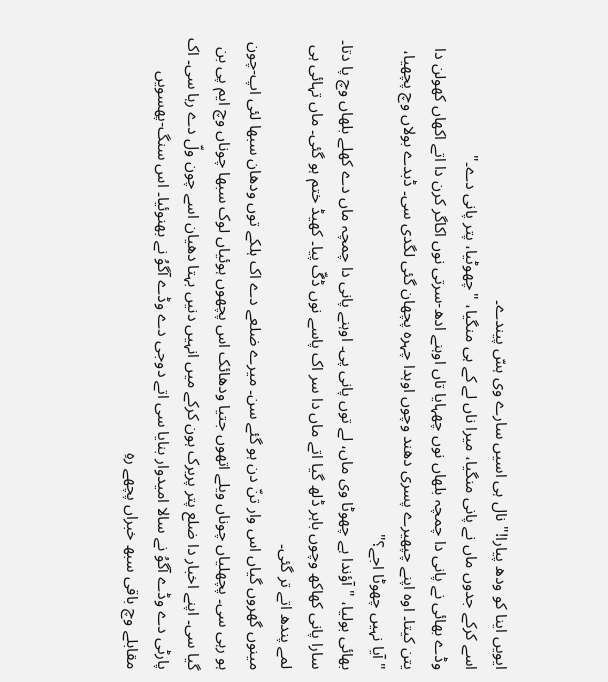ایویں اینا کو ودھ پیارا!" نال ہی اسیں سارے وی ہسّ پیندے۔
اسے کرکے جدوں ماں نے پانی منگیا، میرا ناں لے کے ہی منگیا، "چھوٹیا، پتر پانی دے۔"
وڈے بھائی نے پانی دا چمچہ بلھاں نوں چھہایا تاں اوہنے ادھ-سرتی نوں اکاگر کرن دا اتے اکھاں کھولن دا یتن کیتا۔ اوہ اپنے چپھیرے پسری دھند وچوں اوہدا چہرہ پچھان گئی لگدی سی۔ ڈبدے بولاں وچ پچھیا، "آیا نہیں چھوٹا اجے؟"
بھائی بولیا، "آؤندا ہے چھوٹا وی ماں، لے توں پانی پی۔ اوہنے پانی دا چمچہ ماں دے کھلے بلھاں وچ پا دتا۔ سارا پانی کھاکھ وچوں باہر ڈلھ گیا اتے ماں دا سر اک پاسے نوں ڈگّ پیا۔ کھیڈ ختم ہو گئی۔ ماں تہائی ہی لمے پندھ اتے تر گئی۔
مینوں گھروں گیاں اس وار تنّ دن ہو گئے سن۔ میرے ضلعے دے اک ہلکے توں ودھان سبھا لئی اپ-چون ہو رہی سی۔ پچھلیاں چوناں ویلے اتھوں جتیا ودھائک اس پچھوں ہوئیاں لوک سبھا چوناں وچ ایم پی بن گیا سی۔ اپنے اخبار دا ضلع پتر پریرک ہون کرکے میں انہیں دنیں بہتا دھیان اسے چون ولّ دے رہا سی۔ اک پارٹی دے وڈے آگوُ نے سالا امیدوار بنایا سی اتے دوجی دے وڈے آگوُ نے بھنوئیا۔ اس سنگ-پھسویں مقابلے وچ باقی سبھ خبراں پچھے رہِ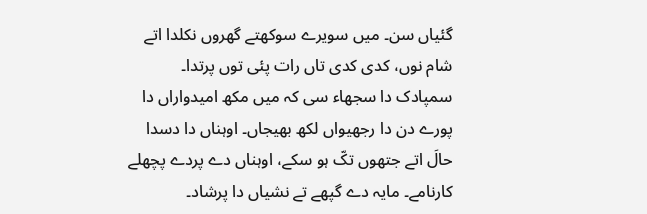گئیاں سن۔ میں سویرے سوکھتے گھروں نکلدا اتے شام نوں، کدی کدی تاں رات پئی توں پرتدا۔ سمپادک دا سجھاء سی کہ میں مکھ امیدواراں دا پورے دن دا رجھیواں لکھ بھیجاں۔ اوہناں دا دسدا حالَ اتے جتھوں تکّ ہو سکے، اوہناں دے پردے پچھلے کارنامے۔ مایہ دے گپھے تے نشیاں دا پرشاد۔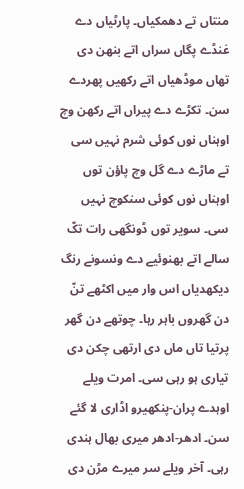منتاں تے دھمکیاں۔ پارٹیاں دے غنڈے پگاں سراں اتے بنھن دی تھاں موڈھیاں اتے رکھیں پھردے سن۔ تکڑے دے پیراں اتے رکھن وچ اوہناں نوں کوئی شرم نہیں سی تے ماڑے دے گل وچ پاؤن توں اوہناں نوں کوئی سنکوچ نہیں سی۔ سویر توں ڈونگھی رات تکّ سالے اتے بھنوئیے دے ونسونے رنگ دیکھدیاں اس وار میں اکٹھے تنّ دن گھروں باہر رہا۔ چوتھے دن گھر پرتیا تاں ماں دی ارتھی چکن دی تیاری ہو رہی سی۔ امرت ویلے اوہدے پران-پنکھیرو اڈاری لا گئے سن۔ ادھر-ادھر میری بھال ہندی رہی۔ آخر ویلے سر میرے مڑن دی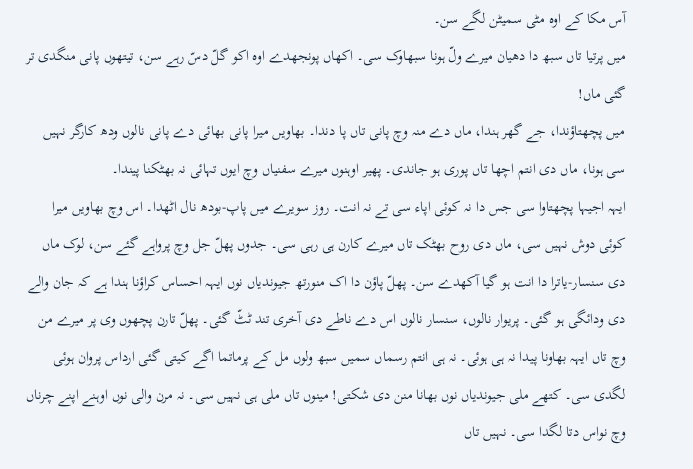آس مکا کے اوہ مٹی سمیٹن لگے سن۔
میں پرتیا تاں سبھ دا دھیان میرے ولّ ہونا سبھاوک سی۔ اکھاں پونجھدے اوہ اکو گلّ دسّ رہے سن، تیتھوں پانی منگدی تر گئی ماں!
میں پچھتاؤندا، جے گھر ہندا، ماں دے منہ وچ پانی تاں پا دندا۔ بھاویں میرا پانی بھائی دے پانی نالوں ودھ کارگر نہیں سی ہونا، ماں دی انتم اچھا تاں پوری ہو جاندی۔ پھیر اوہنوں میرے سفنیاں وچ ایوں تہائی نہ بھٹکنا پیندا۔
ایہہ اجیہا پچھتاوا سی جس دا نہ کوئی اپاء سی تے نہ انت۔ روز سویرے میں پاپ-بودھ نال اٹھدا۔ اس وچ بھاویں میرا کوئی دوش نہیں سی، ماں دی روح بھٹک تاں میرے کارن ہی رہی سی۔ جدوں پھلّ جل وچ پرواہے گئے سن، لوک ماں دی سنسار-یاترا دا انت ہو گیا آکھدے سن۔ پھلّ پاؤن دا اک منورتھ جیوندیاں نوں ایہہ احساس کراؤنا ہندا ہے کہ جان والے دی ودائگی ہو گئی۔ پریوار نالوں، سنسار نالوں اس دے ناطے دی آخری تند ٹٹّ گئی۔ پھلّ تارن پچھوں وی پر میرے من وچ تاں ایہہ بھاونا پیدا نہ ہی ہوئی۔ نہ ہی انتم رسماں سمیں سبھ ولوں مل کے پرماتما اگے کیتی گئی ارداس پروان ہوئی لگدی سی۔ کتھے ملی جیوندیاں نوں بھانا منن دی شکتی! مینوں تاں ملی ہی نہیں سی۔ نہ مرن والی نوں اوہنے اپنے چرناں وچ نواس دتا لگدا سی۔ نہیں تاں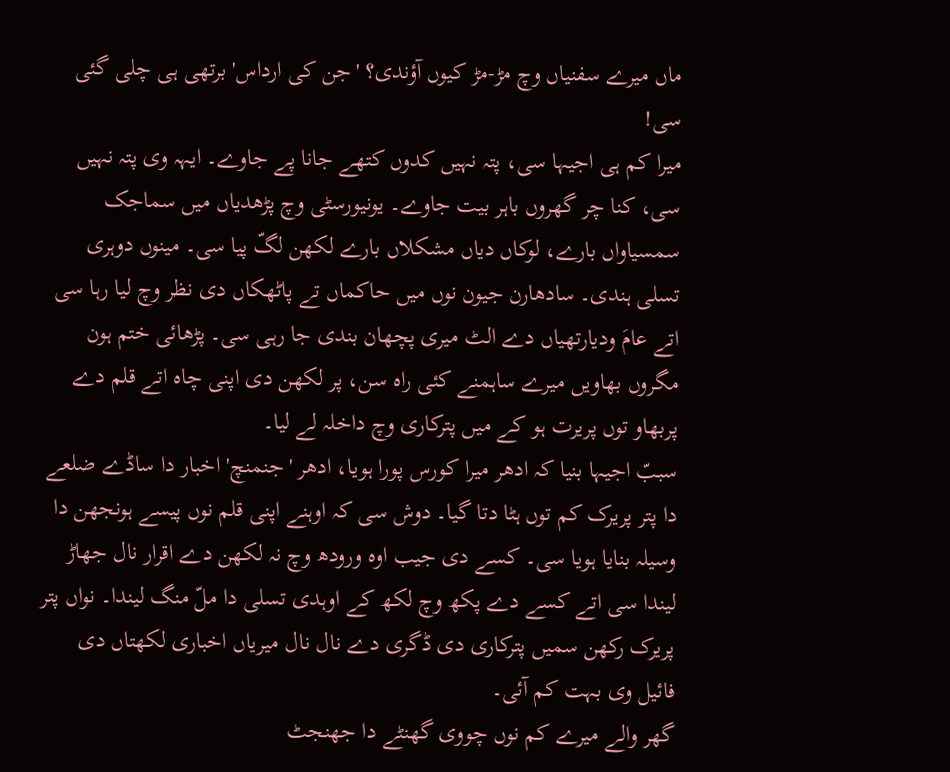ماں میرے سفنیاں وچ مڑ-مڑ کیوں آؤندی؟ 'جن کی ارداس' برتھی ہی چلی گئی سی!
میرا کم ہی اجیہا سی، پتہ نہیں کدوں کتھے جانا پے جاوے۔ ایہہ وی پتہ نہیں سی، کنا چر گھروں باہر بیت جاوے۔ یونیورسٹی وچ پڑھدیاں میں سماجک سمسیاواں بارے، لوکاں دیاں مشکلاں بارے لکھن لگّ پیا سی۔ مینوں دوہری تسلی ہندی۔ سادھارن جیون نوں میں حاکماں تے پاٹھکاں دی نظر وچ لیا رہا سی اتے عامَ ودیارتھیاں دے الٹ میری پچھان بندی جا رہی سی۔ پڑھائی ختم ہون مگروں بھاویں میرے ساہمنے کئی راہ سن، پر لکھن دی اپنی چاہ اتے قلم دے پربھاو توں پریرت ہو کے میں پترکاری وچ داخلہ لے لیا۔
سببّ اجیہا بنیا کہ ادھر میرا کورس پورا ہویا، ادھر 'جنمنچ' اخبار دا ساڈے ضلعے دا پتر پریرک کم توں ہٹا دتا گیا۔ دوش سی کہ اوہنے اپنی قلم نوں پیسے ہونجھن دا وسیلہ بنایا ہویا سی۔ کسے دی جیب اوہ ورودھ وچ نہ لکھن دے اقرار نال جھاڑ لیندا سی اتے کسے دے پکھ وچ لکھ کے اوہدی تسلی دا ملّ منگ لیندا۔ نواں پتر پریرک رکھن سمیں پترکاری دی ڈگری دے نال نال میریاں اخباری لکھتاں دی فائیل وی بہت کم آئی۔
گھر والے میرے کم نوں چووی گھنٹے دا جھنجٹ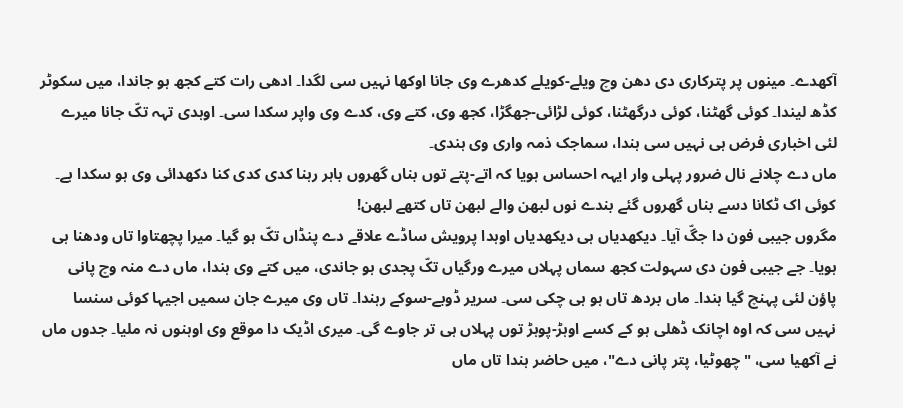آکھدے۔ مینوں پر پترکاری دی دھن وچ ویلے-کویلے کدھرے وی جانا اوکھا نہیں سی لگدا۔ ادھی رات کتے کجھ ہو جاندا، میں سکوٹر کڈھ لیندا۔ کوئی گھٹنا، کوئی درگھٹنا، کوئی لڑائی-جھگڑا، کجھ وی، کتے وی، کدے وی واپر سکدا سی۔ اوہدی تہہ تکّ جانا میرے لئی اخباری فرض ہی نہیں سی ہندا، سماجک ذمہ واری وی ہندی۔
ماں دے چلانے نال ضرور پہلی وار ایہہ احساس ہویا کہ اتے-پتے توں بناں گھروں باہر رہنا کدی کدی کنا دکھدائی وی ہو سکدا ہے۔ کوئی اک ٹکانا دسے بناں گھروں گئے بندے نوں لبھن والے لبھن تاں کتھے لبھن!
مگروں جیبی فون دا جگّ آیا۔ دیکھدیاں ہی دیکھدیاں اوہدا پرویش ساڈے علاقے دے پنڈاں تکّ ہو گیا۔ میرا پچھتاوا تاں ودھنا ہی ہویا۔ جے جیبی فون دی سہولت کجھ سماں پہلاں میرے ورگیاں تکّ پجدی ہو جاندی، میں کتے وی ہندا، ماں دے منہ وچ پانی پاؤن لئی پہنچ گیا ہندا۔ ماں بردھ تاں ہو ہی چکی سی۔ سریر ڈوبے-سوکے رہندا۔ تاں وی میرے جان سمیں اجیہا کوئی سنسا نہیں سی کہ اوہ اچانک ڈھلی ہو کے کسے اوہڑ-پوہڑ توں پہلاں ہی تر جاوے گی۔ میری اڈیک دا موقع وی اوہنوں نہ ملیا۔ جدوں ماں نے آکھیا سی، "چھوٹیا، پتر پانی دے"، میں حاضر ہندا تاں ماں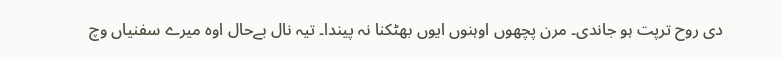دی روح ترپت ہو جاندی۔ مرن پچھوں اوہنوں ایوں بھٹکنا نہ پیندا۔ تیہ نال بےحال اوہ میرے سفنیاں وچ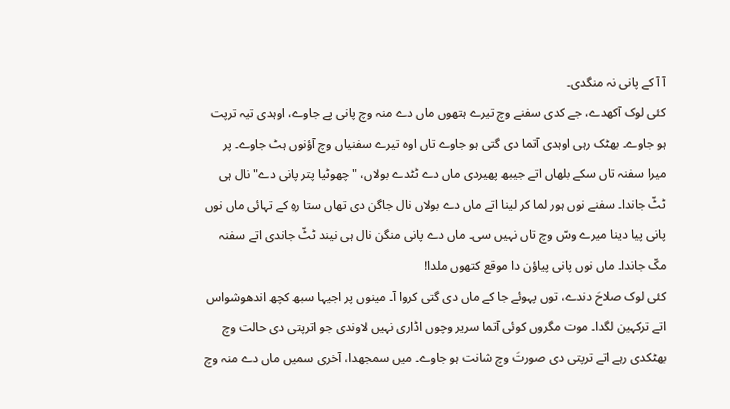آ آ کے پانی نہ منگدی۔
کئی لوک آکھدے، جے کدی سفنے وچ تیرے ہتھوں ماں دے منہ وچ پانی پے جاوے، اوہدی تیہ ترپت ہو جاوے۔ بھٹک رہی اوہدی آتما دی گتی ہو جاوے تاں اوہ تیرے سفنیاں وچ آؤنوں ہٹ جاوے۔ پر میرا سفنہ تاں سکے بلھاں اتے جیبھ پھیردی ماں دے ٹٹدے بولاں، "چھوٹیا پتر پانی دے" نال ہی ٹٹّ جاندا۔ سفنے نوں ہور لما کر لینا اتے ماں دے بولاں نال جاگن دی تھاں ستا رہِ کے تہائی ماں نوں پانی پیا دینا میرے وسّ وچ تاں نہیں سی۔ ماں دے پانی منگن نال ہی نیند ٹٹّ جاندی اتے سفنہ مکّ جاندا۔ ماں نوں پانی پیاؤن دا موقع کتھوں ملدا!
کئی لوک صلاحَ دندے، توں پہوئے جا کے ماں دی گتی کروا آ۔ مینوں پر اجیہا سبھ کچھ اندھوشواس اتے ترکہین لگدا۔ موت مگروں کوئی آتما سریر وچوں اڈاری نہیں لاوندی جو اترپتی دی حالت وچ بھٹکدی رہے اتے ترپتی دی صورتَ وچ شانت ہو جاوے۔ میں سمجھدا، آخری سمیں ماں دے منہ وچ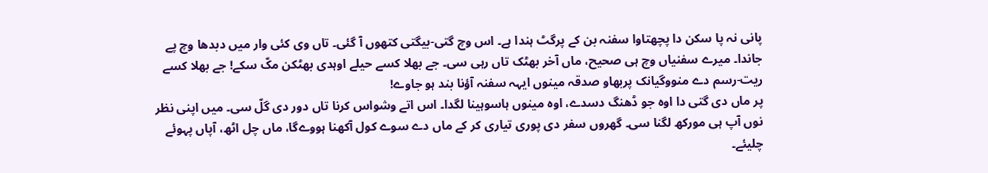پانی نہ پا سکن دا پچھتاوا سفنہ بن کے پرگٹ ہندا ہے۔ اس وچ گتی-بیگتی کتھوں آ گئی۔ تاں وی کئی وار میں دبدھا وچ پے جاندا۔ میرے سفنیاں وچ ہی صحیح، ماں آخر بھٹک تاں رہی سی۔ جے بھلا کسے حیلے اوہدی بھٹکن مکّ سکے! جے بھلا کسے ریت-رسم دے منووگیانک پربھاو صدقہ مینوں ایہہ سفنہ آؤنا بند ہو جاوے!
پر ماں دی گتی دا اوہ جو ڈھنگ دسدے، اوہ مینوں ہاسوہینا لگدا۔ اس اتے وشواس کرنا تاں دور دی گلّ سی۔ میں اپنی نظر نوں آپ ہی مورکھ لگنا سی۔ گھروں سفر دی پوری تیاری کر کے ماں دے سوے کول آکھنا ہووےگا، ماں چل اٹھ، آپاں پہوئے چلیئے۔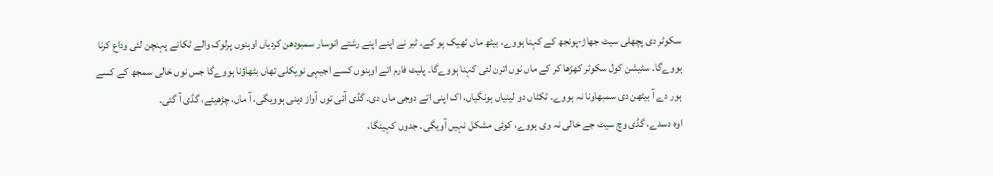سکوٹر دی پچھلی سیٹ جھاڑ-پونجھ کے کہنا ہووے، بیٹھ ماں ٹھیک ہو کے۔ ٹبر نے اپنے اپنے رشتے انوسار سمبودھن کردیاں اوہنوں پرلوک والے ٹکانے پہنچن لئی وداع کرنا ہووےگا۔ سٹیشن کول سکوٹر کھڑھا کر کے ماں نوں اترن لئی کہنا ہووےگا۔ پلیٹ فارم اتے اوہنوں کسے اجیہی نویکلی تھاں بٹھاؤنا ہووےگا جس نوں خالی سمجھ کے کسے ہور دے آ بیٹھن دی سمبھاونا نہ ہووے۔ ٹکٹاں دو لینیاں ہونگیاں، اک اپنی اتے دوجی ماں دی۔ گڈی آئی توں آواز دینی ہوویگی، آ ماں، چڑھیئے، گڈی آ گئی۔
اوہ دسدے، گڈی وچ سیٹ جے خالی نہ وی ہووے، کوئی مشکل نہیں آویگی۔ جدوں کہینگا،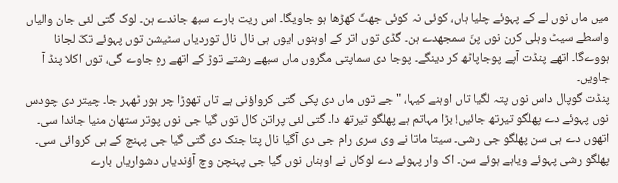میں ماں نوں لے کے پہوئے چلیا ہاں، کوئی نہ کوئی جھٹّ کھڑھا ہو جاویگا۔ اس ریت بارے سبھ جاندے ہن۔ لوک گتی لئی جان والیاں واسطے سیٹ وہلی کرن نوں پنّ سمجھدے ہن۔ گڈی توں اتر کے اوہنوں ایوں ہی نال نال توردیاں سٹیشن توں پہوئے تکّ لجانا ہووےگا۔ اتھے پنڈت آپے پوجاپاٹھ کر دینگے۔ پوجا دی سماپتی مگروں ماں سبھے رشتے توڑ کے اتھے رہِ جاوے گی، توں اکلا پنڈ آ جاویں۔
پنڈت گوپال داس نوں پتہ لگیا تاں اوہنے کیہا، "جے توں ماں دی پکی گتی کرواؤنی ہے تاں تھوڑا چر ہور ٹھہر جا۔ چیتر دی چودس نوں پہوئے دے پھلگو تیرتھ جائیں! بڑا مہاتم ہے پھلگو تیرتھ دا۔ گتی لئی پراتن کال توں گیا جی نوں پوتر ستھان منیا جاندا سی۔ اتھوں دے ہی سن پھلگو جی رشی۔ سیتا ماتا نے وی سری رام جی دی آگیا نال پتا جنک دی گتی گیا جی پہنچ کے ہی کروائی سی۔ پھلگو رشی پہوئے ویاہے ہوئے سن۔ اک وار پہوئے دے لوکاں نے اوہناں نوں گیا جی پہنچن وچ آؤندیاں دشواریاں بارے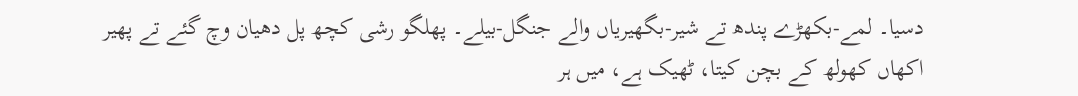دسیا۔ لمے-بکھڑے پندھ تے شیر-بگھیریاں والے جنگل-بیلے۔ پھلگو رشی کچھ پل دھیان وچ گئے تے پھیر اکھاں کھولھ کے بچن کیتا، ٹھیک ہے، میں ہر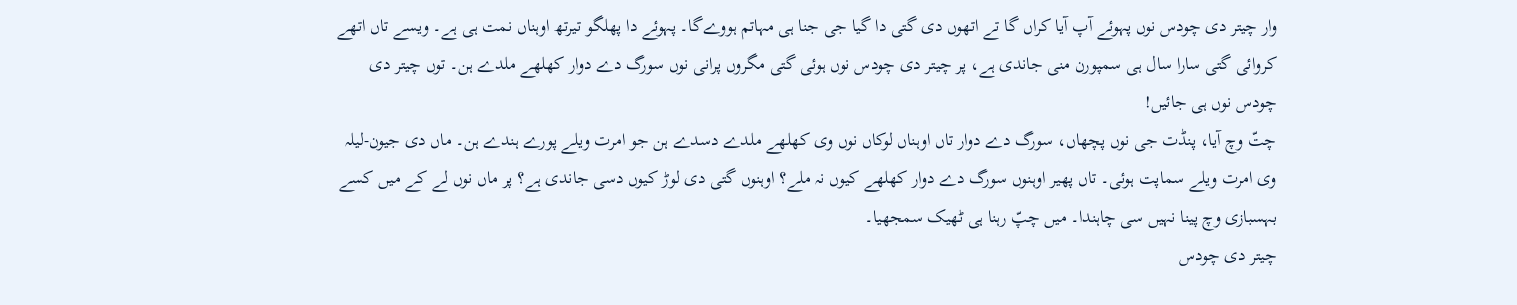وار چیتر دی چودس نوں پہوئے آپ آیا کراں گا تے اتھوں دی گتی دا گیا جی جنا ہی مہاتم ہووےگا۔ پہوئے دا پھلگو تیرتھ اوہناں نمت ہی ہے۔ ویسے تاں اتھے کروائی گتی سارا سال ہی سمپورن منی جاندی ہے، پر چیتر دی چودس نوں ہوئی گتی مگروں پرانی نوں سورگ دے دوار کھلھے ملدے ہن۔ توں چیتر دی چودس نوں ہی جائیں!
چتّ وچ آیا، پنڈت جی نوں پچھاں، سورگ دے دوار تاں اوہناں لوکاں نوں وی کھلھے ملدے دسدے ہن جو امرت ویلے پورے ہندے ہن۔ ماں دی جیون-لیلہ وی امرت ویلے سماپت ہوئی۔ تاں پھیر اوہنوں سورگ دے دوار کھلھے کیوں نہ ملے؟ اوہنوں گتی دی لوڑ کیوں دسی جاندی ہے؟ پر ماں نوں لے کے میں کسے بہسبازی وچ پینا نہیں سی چاہندا۔ میں چپّ رہنا ہی ٹھیک سمجھیا۔
چیتر دی چودس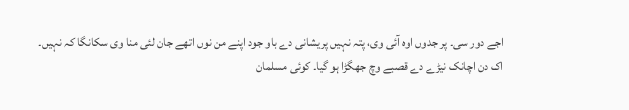اجے دور سی۔ پر جدوں اوہ آئی وی، پتہ نہیں پریشانی دے باو جود اپنے من نوں اتھے جان لئی منا وی سکانگا کہ نہیں۔
اک دن اچانک نیڑے دے قصبے وچ جھگڑا ہو گیا۔ کوئی مسلمان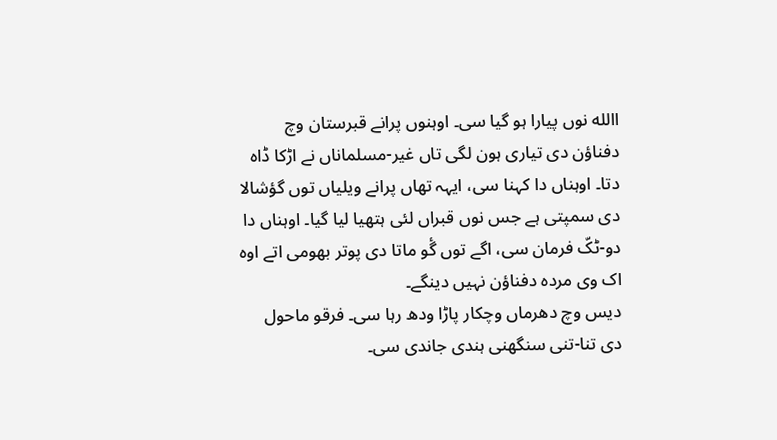االله نوں پیارا ہو گیا سی۔ اوہنوں پرانے قبرستان وچ دفناؤن دی تیاری ہون لگی تاں غیر-مسلماناں نے اڑکا ڈاہ دتا۔ اوہناں دا کہنا سی، ایہہ تھاں پرانے ویلیاں توں گؤشالا دی سمپتی ہے جس نوں قبراں لئی ہتھیا لیا گیا۔ اوہناں دا دو-ٹکّ فرمان سی، اگے توں گٔو ماتا دی پوتر بھومی اتے اوہ اک وی مردہ دفناؤن نہیں دینگے۔
دیس وچ دھرماں وچکار پاڑا ودھ رہا سی۔ فرقو ماحول دی تنا-تنی سنگھنی ہندی جاندی سی۔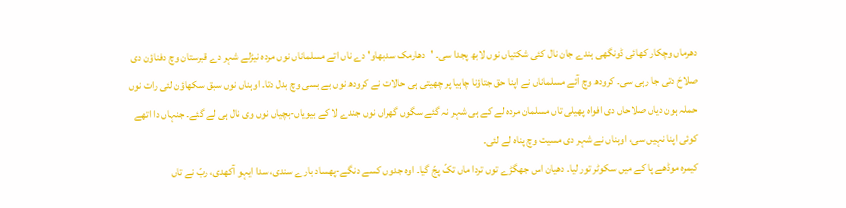دھرماں وچکار کھائی ڈونگھی ہندے جان نال کئی شکتیاں نوں لابھ پجدا سی۔ 'دھارمک سدبھاو' دے ناں اتے مسلماناں نوں مردہ نیڑلے شہر دے قبرستان وچ دفناؤن دی صلاحَ دتی جا رہی سی۔ کرودھ وچ آئے مسلماناں نے اپنا حق جتاؤنا چاہیا پر چھیتی ہی حالات نے کرودھ نوں بے بسی وچ بدل دتا۔ اوہناں نوں سبق سکھاؤن لئی رات نوں حملہ ہون دیاں صلاحاں دی افواہ پھیلی تاں مسلمان مردہ لے کے ہی شہر نہ گئے سگوں گھراں نوں جندے لا کے بیویاں-بچیاں نوں وی نال ہی لے گئے۔ جنہاں دا اتھے کوئی اپنا نہیں سی، اوہناں نے شہر دی مسیت وچ پناہ لے لئی۔
کیمرہ موڈھے پا کے میں سکوٹر تور لیا۔ دھیان اس جھگڑے توں تردا ماں تکّ پجّ گیا۔ اوہ جدوں کسے دنگے-پھساد بارے سندی، سدا ایہو آکھدی، ربّ نے تاں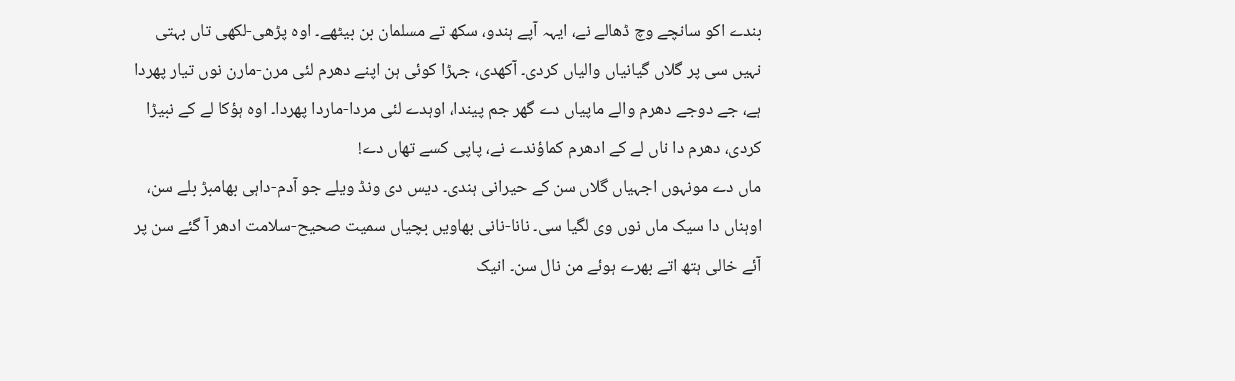بندے اکو سانچے وچ ڈھالے نے، ایہہ آپے ہندو، سکھ تے مسلمان بن بیٹھے۔ اوہ پڑھی-لکھی تاں بہتی نہیں سی پر گلاں گیانیاں والیاں کردی۔ آکھدی، جہڑا کوئی ہن اپنے دھرم لئی مرن-مارن نوں تیار پھردا ہے، جے دوجے دھرم والے ماپیاں دے گھر جم پیندا، اوہدے لئی مردا-ماردا پھردا۔ اوہ ہؤکا لے کے نبیڑا کردی، دھرم دا ناں لے کے ادھرم کماؤندے نے، پاپی کسے تھاں دے!
ماں دے مونہوں اجہیاں گلاں سن کے حیرانی ہندی۔ دیس دی ونڈ ویلے جو آدم-داہی بھامبڑ بلے سن، اوہناں دا سیک ماں نوں وی لگیا سی۔ نانا-نانی بھاویں بچیاں سمیت صحیح-سلامت ادھر آ گئے سن پر آئے خالی ہتھ اتے بھرے ہوئے من نال سن۔ انیک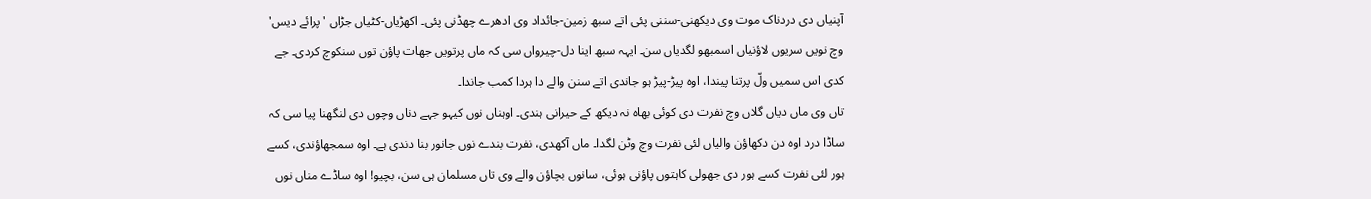آپنیاں دی دردناک موت وی دیکھنی-سننی پئی اتے سبھ زمین-جائداد وی ادھرے چھڈنی پئی۔ اکھڑیاں-کٹیاں جڑاں 'پرائے دیس' وچ نویں سریوں لاؤنیاں اسمبھو لگدیاں سن۔ ایہہ سبھ اینا دل-چیرواں سی کہ ماں پرتویں جھات پاؤن توں سنکوچ کردی۔ جے کدی اس سمیں ولّ پرتنا پیندا، اوہ پیڑ-پیڑ ہو جاندی اتے سنن والے دا ہردا کمب جاندا۔
تاں وی ماں دیاں گلاں وچ نفرت دی کوئی بھاہ نہ دیکھ کے حیرانی ہندی۔ اوہناں نوں کیہو جہے دناں وچوں دی لنگھنا پیا سی کہ ساڈا درد اوہ دن دکھاؤن والیاں لئی نفرت وچ وٹن لگدا۔ ماں آکھدی، نفرت بندے نوں جانور بنا دندی ہے۔ اوہ سمجھاؤندی، کسے ہور لئی نفرت کسے ہور دی جھولی کاہتوں پاؤنی ہوئی، سانوں بچاؤن والے وی تاں مسلمان ہی سن، بچیو! اوہ ساڈے مناں نوں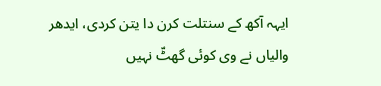ایہہ آکھ کے سنتلت کرن دا یتن کردی، ایدھر والیاں نے وی کوئی گھٹّ نہیں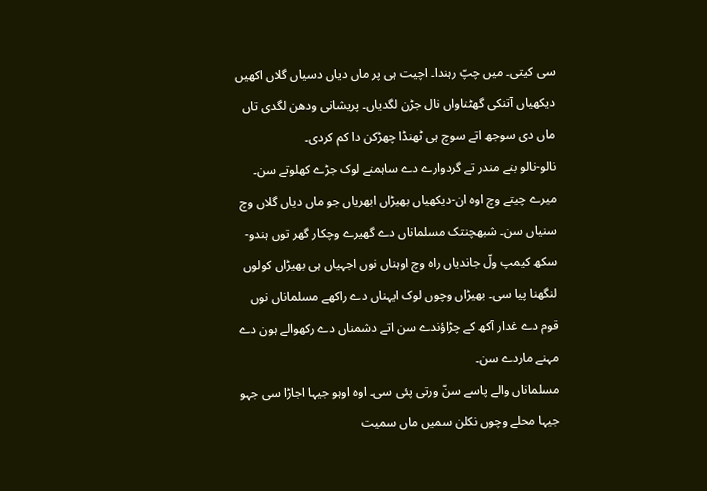سی کیتی۔ میں چپّ رہندا۔ اچیت ہی پر ماں دیاں دسیاں گلاں اکھیں دیکھیاں آتنکی گھٹناواں نال جڑن لگدیاں۔ پریشانی ودھن لگدی تاں ماں دی سوجھ اتے سوچ ہی ٹھنڈا چھڑکن دا کم کردی۔
نالو-نالو بنے مندر تے گردوارے دے ساہمنے لوک جڑے کھلوتے سن۔ میرے چیتے وچ اوہ ان-دیکھیاں بھیڑاں ابھریاں جو ماں دیاں گلاں وچ سنیاں سن۔ شبھچنتک مسلماناں دے گھیرے وچکار گھر توں ہندو-سکھ کیمپ ولّ جاندیاں راہ وچ اوہناں نوں اجہیاں ہی بھیڑاں کولوں لنگھنا پیا سی۔ بھیڑاں وچوں لوک ایہناں دے راکھے مسلماناں نوں قوم دے غدار آکھ کے چڑاؤندے سن اتے دشمناں دے رکھوالے ہون دے مہنے ماردے سن۔
مسلماناں والے پاسے سنّ ورتی پئی سی۔ اوہ اوہو جیہا اجاڑا سی جہو جیہا محلے وچوں نکلن سمیں ماں سمیت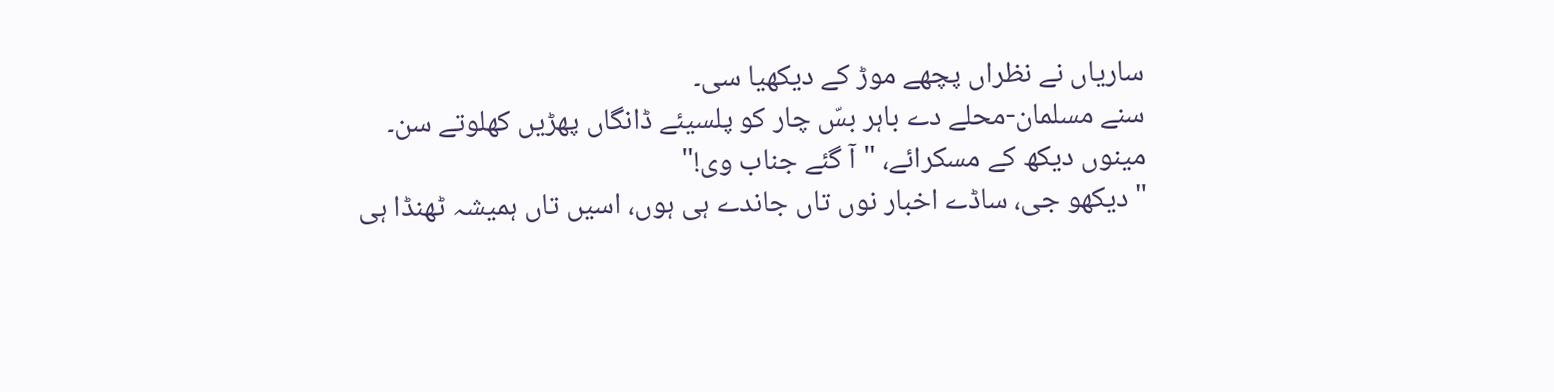ساریاں نے نظراں پچھے موڑ کے دیکھیا سی۔
سنے مسلمان-محلے دے باہر بسّ چار کو پلسیئے ڈانگاں پھڑیں کھلوتے سن۔
مینوں دیکھ کے مسکرائے، "آ گئے جناب وی!"
"دیکھو جی، ساڈے اخبار نوں تاں جاندے ہی ہوں، اسیں تاں ہمیشہ ٹھنڈا ہی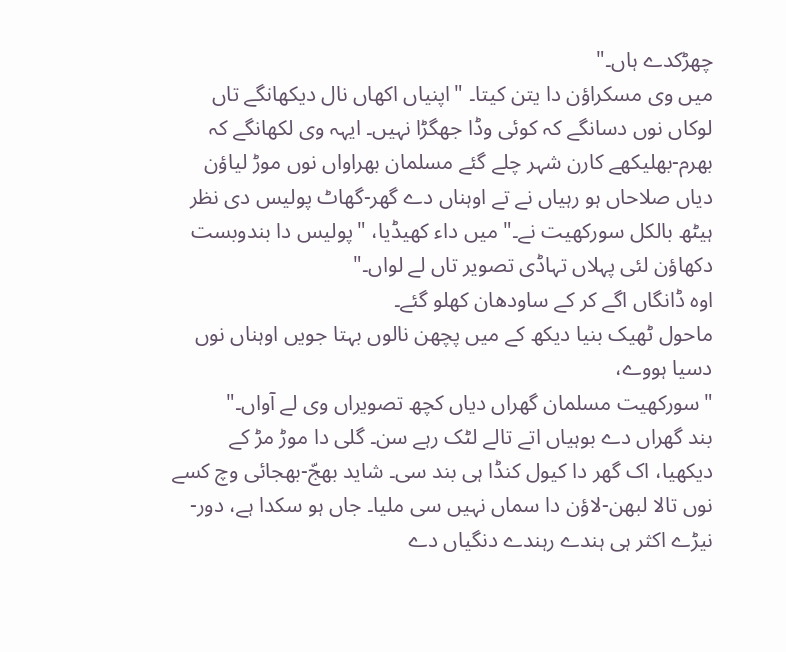چھڑکدے ہاں۔"
میں وی مسکراؤن دا یتن کیتا۔ "اپنیاں اکھاں نال دیکھانگے تاں لوکاں نوں دسانگے کہ کوئی وڈا جھگڑا نہیں۔ ایہہ وی لکھانگے کہ بھرم-بھلیکھے کارن شہر چلے گئے مسلمان بھراواں نوں موڑ لیاؤن دیاں صلاحاں ہو رہیاں نے تے اوہناں دے گھر-گھاٹ پولیس دی نظر ہیٹھ بالکل سورکھیت نے۔" میں داء کھیڈیا، "پولیس دا بندوبست دکھاؤن لئی پہلاں تہاڈی تصویر تاں لے لواں۔"
اوہ ڈانگاں اگے کر کے ساودھان کھلو گئے۔
ماحول ٹھیک بنیا دیکھ کے میں پچھن نالوں بہتا جویں اوہناں نوں دسیا ہووے،
"سورکھیت مسلمان گھراں دیاں کچھ تصویراں وی لے آواں۔"
بند گھراں دے بوہیاں اتے تالے لٹک رہے سن۔ گلی دا موڑ مڑ کے دیکھیا، اک گھر دا کیول کنڈا ہی بند سی۔ شاید بھجّ-بھجائی وچ کسے نوں تالا لبھن-لاؤن دا سماں نہیں سی ملیا۔ جاں ہو سکدا ہے، دور-نیڑے اکثر ہی ہندے رہندے دنگیاں دے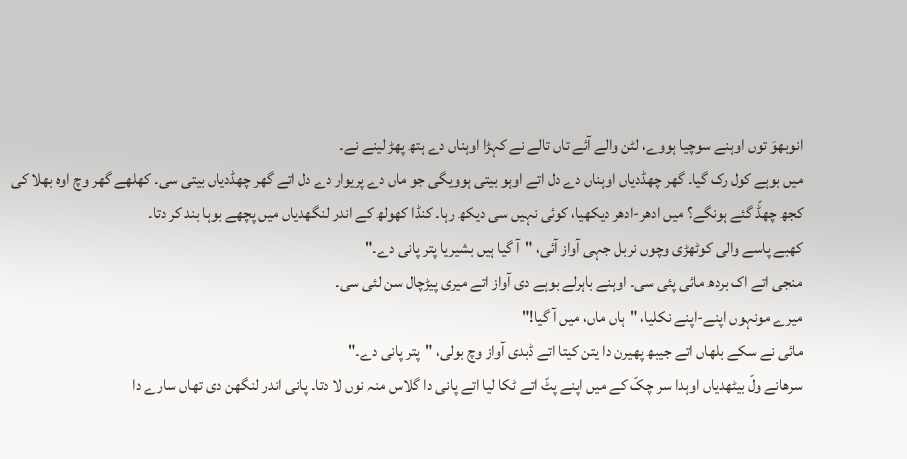انوبھوَ توں اوہنے سوچیا ہووے، لٹن والے آئے تاں تالے نے کہڑا اوہناں دے ہتھ پھڑ لینے نے۔
میں بوہے کول رک گیا۔ گھر چھڈدیاں اوہناں دے دل اتے اوہو بیتی ہوویگی جو ماں دے پریوار دے دل اتے گھر چھڈدیاں بیتی سی۔ کھلھے گھر وچ اوہ بھلا کی کجھ چھڈّ گئے ہونگے؟ میں ادھر-ادھر دیکھیا، کوئی نہیں سی دیکھ رہا۔ کنڈا کھولھ کے اندر لنگھدیاں میں پچھے بوہا بند کر دتا۔
کھبے پاسے والی کوٹھڑی وچوں نربل جہی آواز آئی، "آ گیا ہیں بشیریا پتر پانی دے۔"
منجی اتے اک بردھ مائی پئی سی۔ اوہنے باہرلے بوہے دی آواز اتے میری پیڑچال سن لئی سی۔
میرے مونہوں اپنے-اپنے نکلیا، "ہاں ماں، میں آ گیا!"
مائی نے سکے بلھاں اتے جیبھ پھیرن دا یتن کیتا اتے ڈبدی آواز وچ بولی، "پتر پانی دے۔"
سرھانے ولّ بیٹھدیاں اوہدا سر چکّ کے میں اپنے پٹّ اتے ٹکا لیا اتے پانی دا گلاس منہ نوں لا دتا۔ پانی اندر لنگھن دی تھاں سارے دا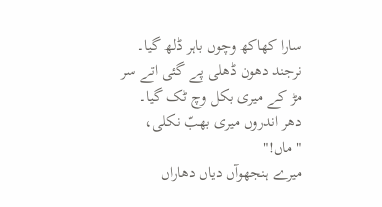سارا کھاکھ وچوں باہر ڈلھ گیا۔ نرجند دھون ڈھلی پے گئی اتے سر مڑ کے میری بکل وچ ٹک گیا۔
دھر اندروں میری بھبّ نکلی، "ماں!"
میرے ہنجھوآں دیاں دھاراں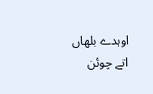اوہدے بلھاں اتے چوئن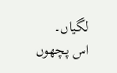لگیاں۔
اس پچھوں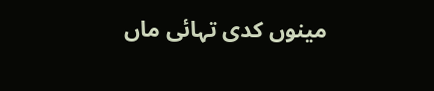مینوں کدی تہائی ماں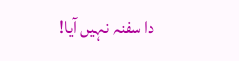دا سفنہ نہیں آیا!